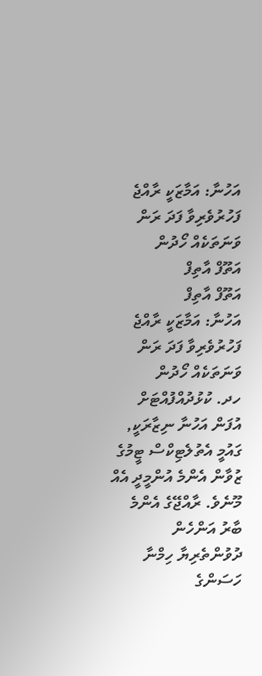އަހުނާ: އަމާޒަކީ ރާއްޖެ ފަހުރުވެރިވާ ފަދަ ރަން ވަނަތަކެއް ހޯދުން
އަތޫފް އާތިފް
އަތޫފް އާތިފް
އަހުނާ: އަމާޒަކީ ރާއްޖެ ފަހުރުވެރިވާ ފަދަ ރަން ވަނަތަކެއް ހޯދުން
ހދ. ކުޅުދުއްފުއްޓަށް އުފަން އަހުނާ ނިޒާރަކީ, ގައުމީ އެތުލެޓިކްސް ޓީމުގެ ޒުވާން އެންމެ އުންމީދީ އެއް މޫނެވެ. ރާއްޖޭގެ އެންމެ ބާރު އަންހެން ދުވުންތެރިޔާ ހިމްނާ ހަސަންގެ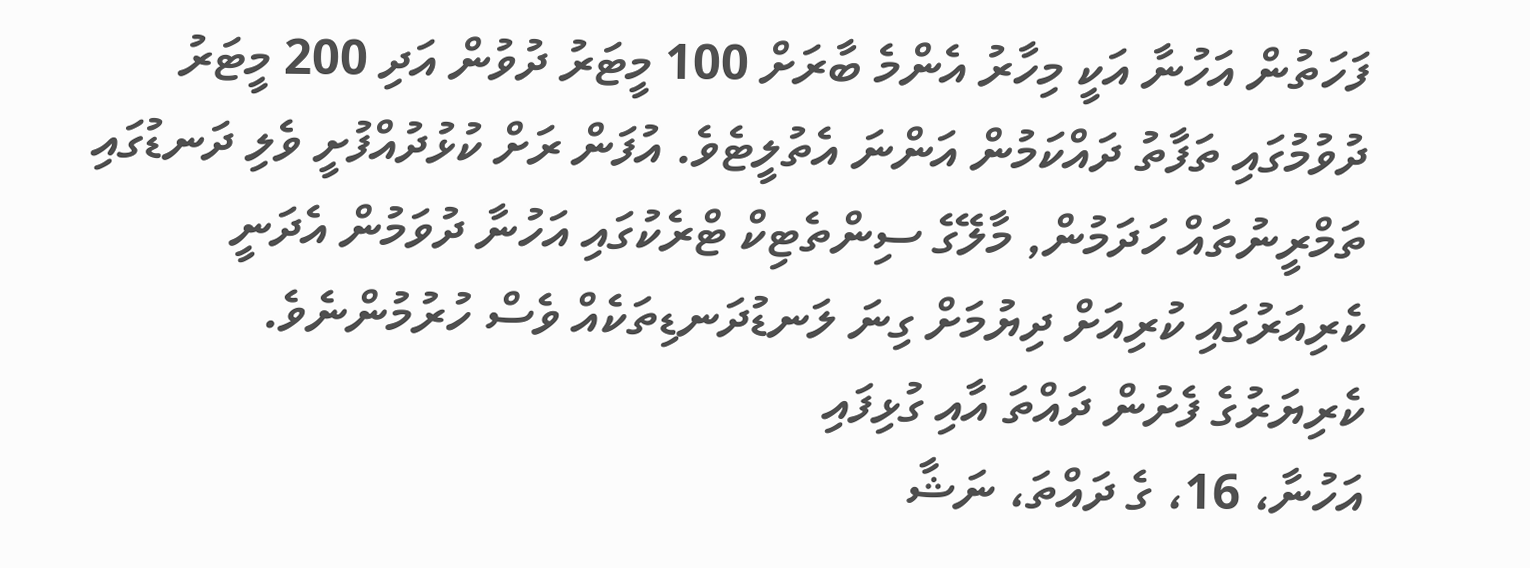ފަހަތުން އަހުނާ އަކީ މިހާރު އެންމެ ބާރަށް 100 މީޓަރު ދުވުން އަދި 200 މީޓަރު ދުވުމުގައި ތަފާތު ދައްކަމުން އަންނަ އެތުލީޓެވެ. އުފަން ރަށް ކުޅުދުއްފުށީ ވެލި ދަނޑުގައި ތަމްރީނުތައް ހަދަމުން, މާލޭގެ ސިންތެޓިކް ޓްރެކުގައި އަހުނާ ދުވަމުން އެދަނީ ކެރިއަރުގައި ކުރިއަށް ދިޔުމަށް ގިނަ ލަނޑުދަނޑިތަކެއް ވެސް ހުރުމުންނެވެ.
ކެރިޔަރުގެ ފެށުން ދައްތަ އާއި ގުޅިފައި
އަހުނާ، 16، ގެ ދައްތަ، ނަޝާ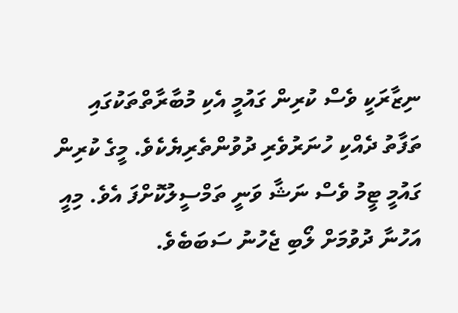ނިޒާރަކީ ވެސް ކުރިން ގައުމީ އެކި މުބާރާތްތަކުގައި ތަފާތު ދެއްކި ހުނަރުވެރި ދުވުންތެރިޔެކެވެ. މީގެ ކުރިން ގައުމީ ޓީމު ވެސް ނަޝާ ވަނީ ތަމްސީލުކޮށްފަ އެވެ. މިއީ އަހުނާ ދުވުމަށް ލޯބި ޖެހުނު ސަބަބެވެ.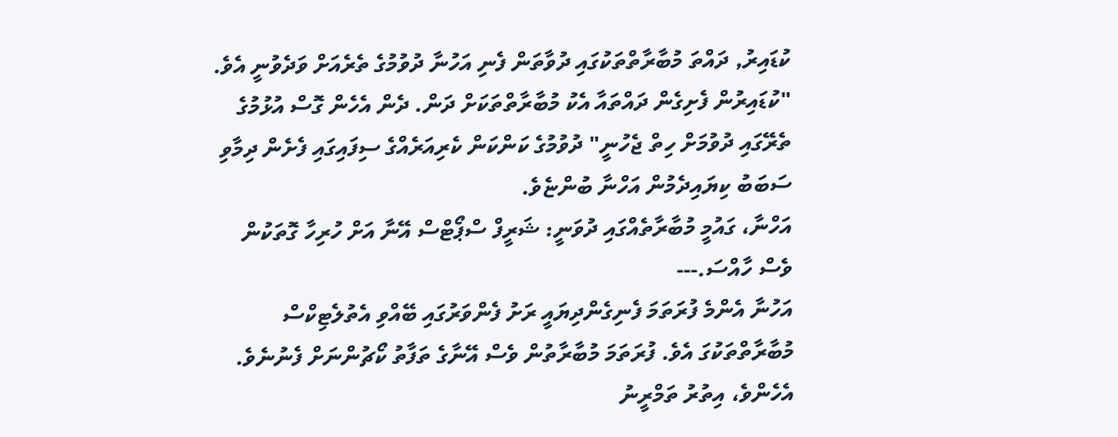ކުޑައިރު, ދައްތަ މުބާރާތްތަކުގައި ދުވާތަން ފެނި އަހުނާ ދުވުމުގެ ތެރެއަށް ވަދެވުނީ އެވެ.
"ކުޑައިރުން ފެށިގެން ދައްތައާ އެކު މުބާރާތްތަކަށް ދަން. ދެން އެހެން ގޮސް އުޅުމުގެ ތެރޭގައި ދުވުމަށް ހިތް ޖެހުނީ" ދުވުމުގެ ކަންކަން ކެރިއަރެއްގެ ސިފައިގައި ފެށެން ދިމާވި ސަބަބު ކިޔައިދެމުން އަހްނާ ބުންޏެވެ.
އަހްނާ، ގައުމީ މުބާރާތެއްގައި ދުވަނީ: ޝަރީފް ސްޕޯޓްސް އޭނާ އަށް ހުރިހާ ގޮތަކުން ވެސް ހާއްސަ.---
އަހުނާ އެންމެ ފުރަތަމަ ފެނިގެންދިޔައީ ރަށު ފެންވަރުގައި ބޭއްވި އެތުލެޓިކްސް މުބާރާތްތަކުގަ އެވެ. ފުރަތަމަ މުބާރާތުން ވެސް އޭނާގެ ތަފާތު ކޯޗުންނަށް ފެނުނެވެ. އެހެންވެ، އިތުރު ތަމްރީނު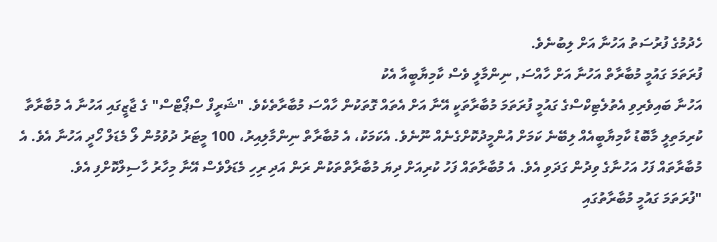ހެދުމުގެ ފުރުސަތު އަހުނާ އަށް ލިބުނެވެ.
ފުރަތަމަ ގައުމީ މުބާރާތް އަހުނާ އަށް ހާއްސަ, ނިންމާލީ ވެސް ކާމިޔާބީއާ އެކު
އަހުނާ ބައިވެރިވި އެތުލެޓިކްސްގެ ގައުމީ ފުރަތަމަ މުބާރާތަކީ އޭނާ އަށް އެތައް ގޮތަކުން ހާއްސަ މުބާރާތެކެވެ. "ޝަރީފް ސްޕޯޓްސް" ގެ ޖާޒީގައި އަހުނާ އެ މުބާރާތާ ކުރިމަތިލީ މާބޮޑު ކާމިޔާބީއެއް ލިބޭނެ ކަމަށް އުންމީދުކޮށްގެނެއް ނޫނެވެ. އެކަމަކު، އެ މުބާރާތް ނިންމާލިއިރު، 100 މީޓަރު ދުވުމުން ލޯ މެޑަލް ހޯދީ އަހުނާ އެވެ. އެ މުބާރާތައް ފަހު އަހުނާގެ ވިދުން ގަދަވި އެވެ. އެ މުބާރާތައް ފަހު ކުރިއަށް ދިޔަ މުބާރާތްތަކުން ރަން އަދި ރިހި މެޑަލްވެސް އޭނާ މިހާރު ހާސިލްކޮށްފި އެވެ.
"ފުރަތަމަ ގައުމީ މުބާރާތުގައި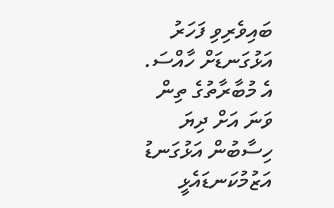ބައިވެރިވި ފަހަރު އަޅުގަނޑަށް ހާއްސަ. އެ މުބާރާތުގެ ތިން ވަނަ އަށް ދިޔަ ހިސާބުން އަޅުގަނޑު އަޒުމުކަނޑައެޅީ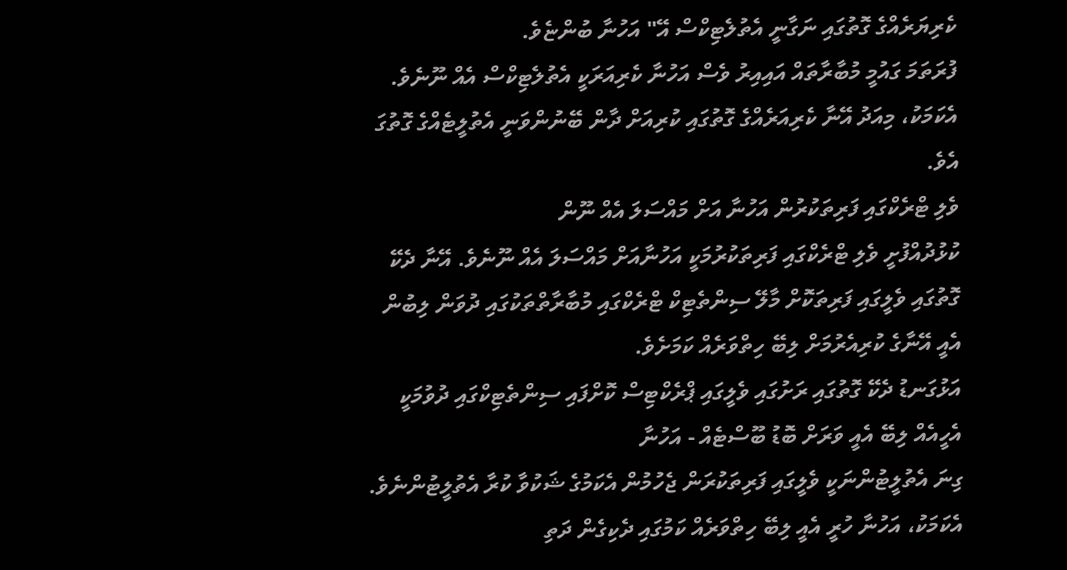ކެރިޔަރެއްގެ ގޮތުގައި ނަގާނީ އެތުލެޓިކްސް އޭ" އަހުނާ ބުންޏެވެ.
ފުރަތަމަ ގައުމީ މުބާރާތައް އައިއިރު ވެސް އަހުނާ ކެރިއަރަކީ އެތުލެޓިކްސް އެއް ނޫނެވެ. އެކަމަކު، މިއަދު އޭނާ ކެރިއަރެއްގެ ގޮތުގައި ކުރިއަށް ދާން ބޭނުންވަނީ އެތުލީޓެއްގެ ގޮތުގަ އެވެ.
ވެލި ޓްރެކްގައި ފަރިތަކުރުން އަހުނާ އަށް މައްސަލަ އެއް ނޫން
ކުޅުދުއްފުށީ ވެލި ޓްރެކްގައި ފަރިތަކުރުމަކީ އަހުނާއަށް މައްސަލަ އެއް ނޫނެވެ. އޭނާ ދެކޭ ގޮތުގައި ވެލީގައި ފަރިތަކޮށް މާލޭ ސިންތެޓިކް ޓްރެކްގައި މުބާރާތްތަކުގައި ދުވަން ލިބުން އެއީ އޭނާގެ ކުރިއެރުމަށް ލިބޭ ހިތްވަރެއް ކަމަށެވެ.
އަޅުގަނޑު ދެކޭ ގޮތުގައި ރަށުގައި ވެލީގައި ޕްރެކްޓިސް ކޮށްފައި ސިންތެޓިކްގައި ދުވުމަކީ އެހީއެއް ލިބޭ އެއީ ވަރަށް ބޮޑު ބޫސްޓެއް - އަހުނާ
ގިނަ އެތުލީޓުންނަކީ ވެލީގައި ފަރިތަކުރަން ޖެހުމުން އެކަމުގެ ޝަކުވާ ކުރާ އެތުލީޓުންނެވެ. އެކަމަކު، އަހުނާ ހުރީ އެއީ ލިބޭ ހިތްވަރެއް ކަމުގައި ދެކިގެން ދަތި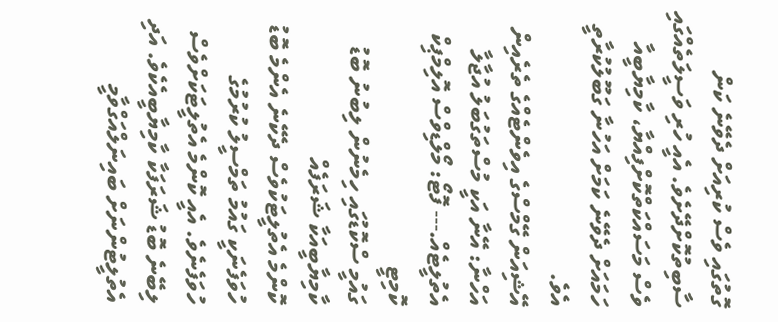ގޮތުގައި ވެސް ކުރިއަށް ދެވޭނެ ކަން ސާބިތުކޮށްދޭށެވެ. އެއީ ހުރި ވަސީލަތެއްގައި ވެސް މަސައްކަތްކޮށްފިއްޔާ، ކާމިޔާބީއާ ހަމައަށް ދެވޭނެ ކަމަށް އަހުނާ ގަބޫލުކުރާތީ އެވެ.
އޭޝިއަން ގޭމްސްގެ އިވެންޓެއްގެ ތެރެއިން އަހްނާ: އޭނާ އަކީ މުސްތަގުބަލު އުޖާލާ އެތުލީޓެއް.--- ފޮޓޯ: މޯލްޑިވްސް އޮލިމްޕިކް ކޮމިޓީ
ގައުމީ ސްކޮޑުގައި ހިމެނުން ލިބުނު ބޮޑު ކާމިޔާބީއަކާ ޝަރަފެއް
ކޮންމެ އެތުލީޓަކުވެސް ދެކޭނެ އެންމެ ބޮޑު ހުވަފެނަކީ ގައުމު ތަމްސީލު ކުރުމުގެ ހުވަފެނެވެ. އެއީ ކޮންމެ އެތުލީޓަކަށްވެސް ލިބޭނެ ބޮޑު ޝަރަފަކާ ކާމިޔާބީއެކެވެ. އަދި އެތުލީޓުންނަށް ބައިނަލްއަގްވާމީ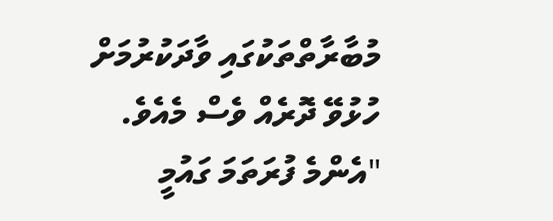މުބާރާތްތަކުގައި ވާދަކުރުމަށް ހުޅުވޭ ދޮރެއް ވެސް މެއެވެ.
"އެންމެ ފުރަތަމަ ގައުމީ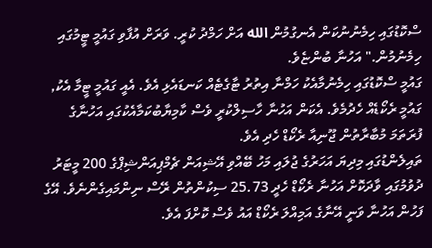ސްކޮޑުގައި ހިމެނުނުކަން އެނގުމުން الله އަށް ހަމްދު ކުރީ. ވަރަށް އުފާވި ގައުމީ ޓީމުގައި ހިމެނުމުން." އަހުނާ ބުންޏެވެ.
ގައުމީ ސްކޮޑުގައި ހިމެނުމާއެކު ހަމްނާ އިތުރު ޓާގެޓެއް ކަނޑައެޅި އެވެ. އެއީ ގައުމީ ޓީމާ އެކު, ގައުމީ ރެކޯޑެއް ހެދުމެވެ. އެކަން އަހުނާ ހާސިލްކުރީ ވެސް ކާމިޔާބުކަމާއެކުގައި އަހުނާގެ ފުރަތަމަ މުބާރާތުން ޖޫނިއާ ރެކޯޑް ހެދި އެވެ.
ތައިލެންޑުގައި މިދިޔަ އަހަރުގެ ޖުލައި މަހު ބޭއްވި އޭޝިއަން ޗެމްޕިއަންޝިޕްގެ 200 މީޓަރު ދުވުމުގައި ވާދަކޮށް އަހުނާ ރެކޯޑް ހެދީ 25.73 ސިކުންތުން ރޭސް ނިންމައިގެންނެވެ. އޭގެ ފަހުން އަހުނާ ވަނީ އޭނާގެ އަމިއްލަ ރެކޯޑް އައު ވެސް ކޮށްފަ އެވެ.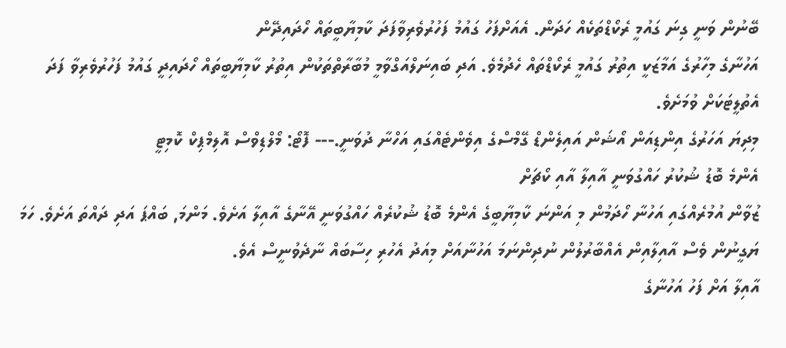ބޭނުން ވަނީ ގިނަ ގައުމީ ރެކޯޑްތަކެއް ހަދަން. އެއަށްފަހު ގައުމު ފަހުރުވެރިވާފަދަ ކާމިޔާބީތައް ހޯދައިދޭން
އަހުނާގެ މިހާރުގެ އަމާޒަކީ އިތުރު ގައުމީ ރެކޯޑްތައް ހެދުމެވެ. އަދި ބައިނަލްއަގްވާމީ މުބާރާތްތަކުން އިތުރު ކާމިޔާބީތައް ހޯދައިދީ ގައުމު ފަހުރުވެރިވާ ފަދަ އެތުލީޓަކަށް ވުމަށެވެ.
މިދިޔަ އަހަރުގެ އިންޑިއަން އޯޝަން އައިލެންޑް ގޭމްސްގެ އިވެންޓެއްގައި އަހްނާ ދުވަނީ.--- ފޮޓޯ: މޯލްޑިވްސް އޮލިމްޕިކް ކޮމިޓީ
އެންމެ ބޮޑު ޝުކުރު ހައްގުވަނީ އާއިލާ އާއި ކޯޗަށް
ޒުވާން އުމުރެއްގައި އަހުނާ ހޯދަމުން މި އަންނަ ކާމިޔާބީގެ އެންމެ ބޮޑު ޝުކުރެއް ހައްގުވަނީ އޭނާގެ އާއިލާ އަށެވެ. މަންމަ, ބައްޕަ އަދި ދައްތަ އަށެވެ. ހަމަ ޔަގީނުން ވެސް އާއިލާއިން އެއްބާރުލުން ނުދިންނަމަ އަހުނާއަށް މިއަދު އެހުރި ހިސާބައް ނާދެވުނީސް އެވެ.
އާއިލާ އަށް ފަހު އަހުނާގެ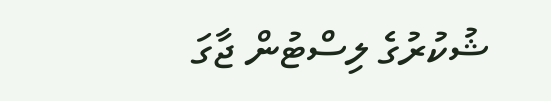ޝުކުރުގެ ލިސްޓުން ޖާގަ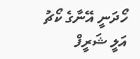ހޯދަނީ އޭނާގެ ކޯޗު އަލީ ޝަރީފް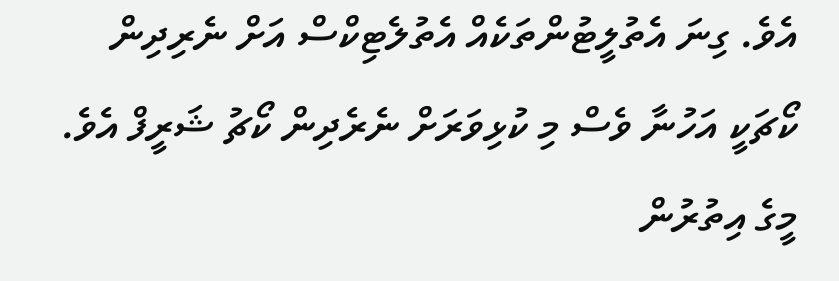އެވެ. ގިނަ އެތުލީޓުންތަކެއް އެތުލެޓިކްސް އަށް ނެރިދިން ކޯޗަކީ އަހުނާ ވެސް މި ކުޅިވަރަށް ނެރެދިން ކޯޗު ޝަރީފް އެވެ. މީގެ އިތުރުން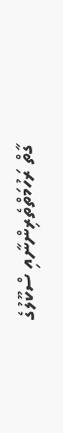ގާތް ރަހުމަތްތެރިންނާއި ސްކޫލުގެ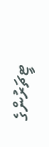ޓީޗަރުންގެ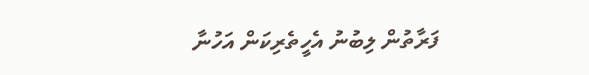ފަރާތުން ލިބުނު އެހީތެރިކަން އަހުނާ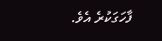ފާހަގަކުރެ އެވެ.